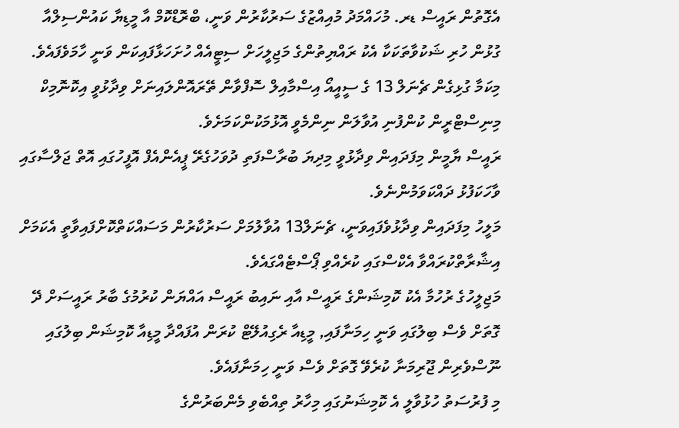އެގޮތުން ރައީސް ޑރ. މުހައްމަދު މުއިއްޒުގެ ސަރުކާރުން ވަނީ، ބްރޮޑްކޮމް އާ މީޑިޔާ ކައުންސިލްއާ ގުޅުން ހުރި ޝަކުވާތަކަކާ އެކު ރައްޔިތުންގެ މަޖިލީހަށް ސިޓީއެއް ހުށަހަޅާފައިކަން ވަނީ ހާމަވެފައެވެ.
މިކަމާ ގުޅިގެން ޗެނަލް 13 ގެ ސީއީއޯ އިސްމާއިލް ސޮފްވާން ތޭރައޮންލައިނަށް ވިދާޅުވީ އިކޮނޮމިކް މިނިސްޓްރީން ކުންފުނި އުވާލަން ނިންމެވީ އޮޅުމަކުންކަމަށެވެ.
ރައީސް ޔާމީން މިފަދައިން ވިދާޅުވީ މިދިޔަ ބުރާސްފަތި ދުވަހުގެރޭ ޕީއެންއެފް އޮފީހުގައި އޮތް ޖަލްސާގައި ވާހަކަފުޅު ދައްކަވަމުންނެވެ.
މަލީހު މިފަދައިން ވިދާޅުވެފައިވަނީ، ޗެނަލް13 އުވާލުމަށް ސަރުކާރުން މަސައްކަތްކޮށްފައިވާތީ އެކަމަށް އިޝާރާތްކުރައްވާ އެކްސްގައި ކުރެއްވި ޕޯސްޓެއްގައެވެ.
މަޖިލީހުގެ ރުހުމާ އެކު ކޮމިޝަންގެ ރައީސް އާއި ނައިބު ރައީސް އައްޔަން ކުރުމުގެ ބާރު ރައީސަށް ދޭ ގޮތަށް ވެސް ބިލުގައި ވަނީ ހިމަނާފައި, މީޑިއާ ރެގިއުލޭޓް ކުރަން އުފައްދާ މީޑިއާ ކޮމިޝަން ބިލުގައި ނޫސްވެރިން ޖޫރިމަނާ ކުރެވޭ ގޮތަށް ވެސް ވަނީ ހިމަނާފައެވެ.
މި ފުރުސަތު ހުޅުވާލީ އެ ކޮމިޝަނުގައި މިހާރު ތިއްބެވި މެންބަރުންގެ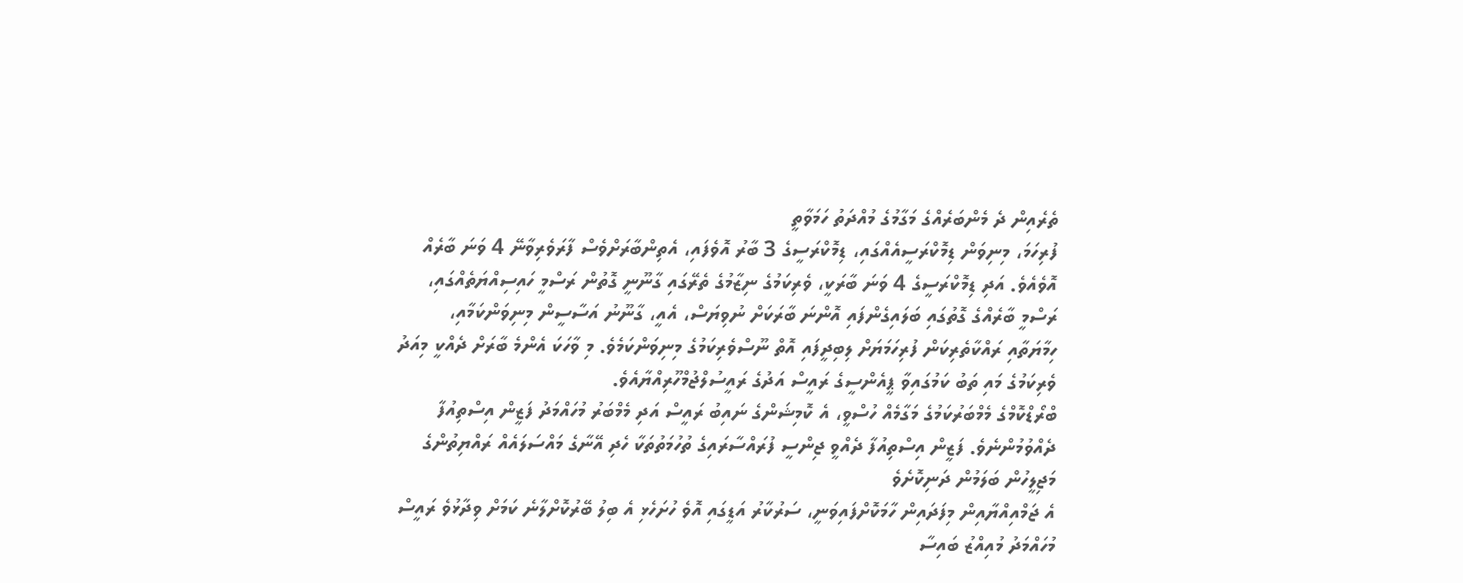ތެރެއިން ދެ މެންބަރެއްގެ މަގާމުގެ މުއްދަތު ހަމަވާތީ
ފުރިހަމަ، މިނިވަން ޑިމޮކްރަސީއެއްގައި، ޑިމޮކްރަސީގެ 3 ބާރު އޮވެފައި، އެތިންބާރަށްވެސް ފާރަވެރިވާނޭ 4 ވަނަ ބާރެއް އޮވެއެވެ. އަދި ޑިމޮކްރަސީގެ 4 ވަނަ ބާރަކީ، ވެރިކަމުގެ ނިޒާމުގެ ތެރޭގައި ގާނޫނީ ގޮތުން ރަސްމީ ހައިސިއްޔަތެއްގައި، ރަސްމީ ބާރެއްގެ ގޮތުގައި ބަލައިގެންފައި އޮންނަ ބާރަކަށް ނުވިޔަސް، އެއީ، ގާނޫނު އަސާސީން މިނިވަންކަމާއި، ހިމާޔަތާއި ރައްކާތެރިކަން ފުރިހަމަޔަށް ލިބިދީފައި އޮތް ނޫސްވެރިކަމުގެ މިނިވަންކަމެވެ. މި ވާހަކަ އެންމެ ބާރަށް ދެއްކީ މިއަދު ވެރިކަމުގެ މައި ތަބު ކަމުގައިވާ ޕީއެންސީގެ ރައީސް އަދުގެ ރައީސުލްޖުމްހޫރިއްޔާއެވެ.
ބްރޯޑްކޮމްގެ މެމްބަރުކަމުގެ މަގާމެއް ހުސްވީ، އެ ކޮމިޝަންގެ ނައިބު ރައީސް އަދި މެމްބަރު މުހައްމަދު ފަޒީން އިސްތިއުފާ ދެއްވުމުންނެވެ. ފަޒީން އިސްތިއުފާ ދެއްވީ ޖިންސީ ފުރައްސާރައިގެ ތުހުމަތުތަކާ ހެދި އޭނާގެ މައްސަލައެއް ރައްޔިތުންގެ މަޖިލީހުން ބަލަމުން ދަނިކޮށެވެ
އެ ޖަމްއިއްޔާއިން މިފަދައިން ހާމަކޮށްފައިވަނީ، ސަރުކާރު އަޑީގައި އޮވެ ހުށަހެޅި އެ ބިލު ބޭރުކޮށްލާނެ ކަމަށް ވިދާޅުވެ ރައީސް މުހައްމަދު މުއިއްޒު ބައިސާ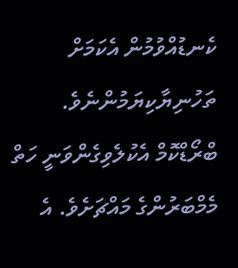ކެނޑުއްވުމުން އެކަމަށް ތަހުނިޔާކިޔަމުންނެވެ.
ބްރޯޑްކޮމް އެކުލެވިގެންވަނީ ހަތް މެމްބަރުންގެ މައްޗަށެވެ. އެ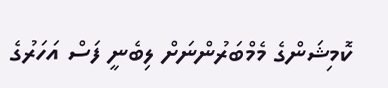ކޮމިޝަންގެ މެމްބަރުންނަށް ލިބެނީ ފަސް އަހަރުގެ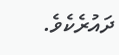ދައުރެކެވެ.